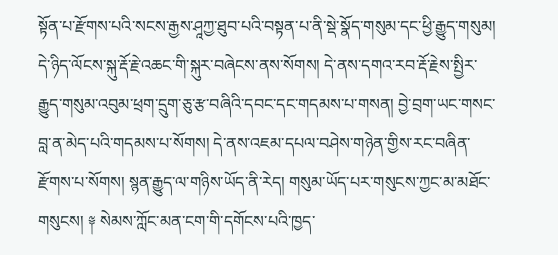སྟོན་པ་རྫོགས་པའི་སངས་རྒྱས་ཤཱཀྱ་ཐུབ་པའི་བསྟན་པ་ནི་སྡེ་སྣོད་གསུམ་དང་ཕྱི་རྒྱུད་གསུམ། དེ་ཉིད་ལོངས་སྐུ་རྡོ་རྗེ་འཆང་གི་སྐུར་བཞེངས་ནས་སོགས། དེ་ནས་དགའ་རབ་རྡོ་རྗེས་སྤྱིར་རྒྱུད་གསུམ་འབུམ་ཕྲག་དྲུག་ཅུ་རྩ་བཞིའི་དབང་དང་གདམས་པ་གསན། བྱེ་བྲག་ཡང་གསང་བླ་ན་མེད་པའི་གདམས་པ་སོགས། དེ་ནས་འཇམ་དཔལ་བཤེས་གཉེན་གྱིས་རང་བཞིན་རྫོགས་པ་སོགས། སྙན་རྒྱུད་ལ་གཉིས་ཡོད་ནི་རེད། གསུམ་ཡོད་པར་གསུངས་ཀྱང་མ་མཐོང་གསུངས། ༈ སེམས་ཀློང་མན་ངག་གི་དགོངས་པའི་ཁྱད་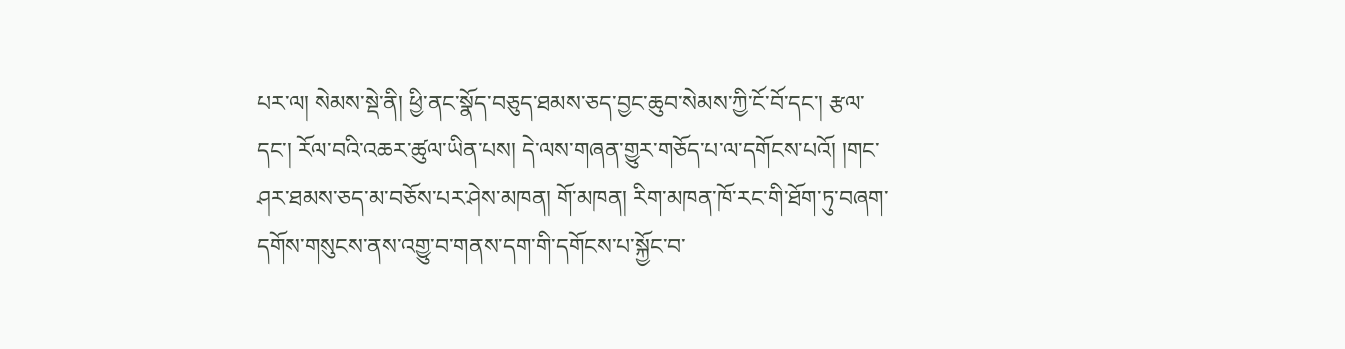པར་ལ། སེམས་སྡེ་ནི། ཕྱི་ནང་སྣོད་བཅུད་ཐམས་ཅད་བྱང་ཆུབ་སེམས་ཀྱི་ངོ་བོ་དང་། རྩལ་དང་། རོལ་བའི་འཆར་ཚུལ་ཡིན་པས། དེ་ལས་གཞན་གྱུར་གཅོད་པ་ལ་དགོངས་པའོ། །གང་ཤར་ཐམས་ཅད་མ་བཅོས་པར་ཤེས་མཁན། གོ་མཁན། རིག་མཁན་ཁོ་རང་གི་ཐོག་ཏུ་བཞག་དགོས་གསུངས་ནས་འགྱུ་བ་གནས་དག་གི་དགོངས་པ་སྐྱོང་བ་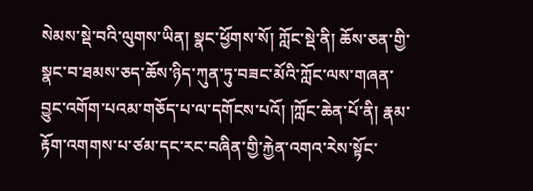སེམས་སྡེ་བའི་ལུགས་ཡིན། སྣང་ཕྱོགས་སོ། ཀློང་སྡེ་ནི། ཆོས་ཅན་གྱི་སྣང་བ་ཐམས་ཅད་ཆོས་ཉིད་ཀུན་ཏུ་བཟང་མོའི་ཀློང་ལས་གཞན་བྱུང་འགོག་པའམ་གཅོད་པ་ལ་དགོངས་པའོ། །ཀློང་ཆེན་པོ་ནི། རྣམ་རྟོག་འགགས་པ་ཙམ་དང་རང་བཞིན་གྱི་རྐྱེན་འགའ་རེས་སྟོང་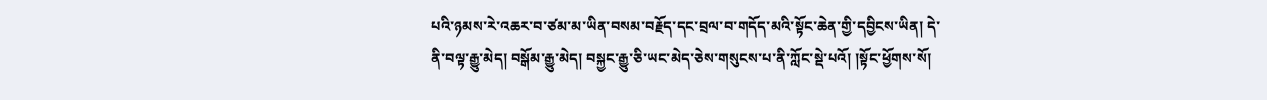པའི་ཉམས་རེ་འཆར་བ་ཙམ་མ་ཡིན་བསམ་བརྗོད་དང་བྲལ་བ་གདོད་མའི་སྟོང་ཆེན་གྱི་དབྱིངས་ཡིན། དེ་ནི་བལྟ་རྒྱུ་མེད། བསྒོམ་རྒྱུ་མེད། བསྐྱང་རྒྱུ་ཅི་ཡང་མེད་ཅེས་གསུངས་པ་ནི་ཀློང་སྡེ་པའོ། །སྟོང་ཕྱོགས་སོ།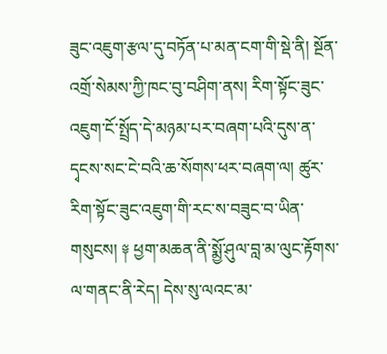ཟུང་འཇུག་རྩལ་དུ་བཏོན་པ་མན་ངག་གི་སྡེ་ནི། སྔོན་འགྲོ་སེམས་ཀྱི་ཁང་བུ་བཤིག་ནས། རིག་སྟོང་ཟུང་འཇུག་ངོ་སྤྲོད་དེ་མཉམ་པར་བཞག་པའི་དུས་ན་དྭངས་སང་ངེ་བའི་ཆ་སོགས་ཕར་བཞག་ལ། ཚུར་རིག་སྟོང་ཟུང་འཇུག་གི་རང་ས་བཟུང་བ་ཡིན་གསུངས། ༈ ཕྱག་མཆན་ནི་སྨྱོ་ཤུལ་བླ་མ་ལུང་རྟོགས་ལ་གནང་ནི་རེད། དེས་སུ་ལའང་མ་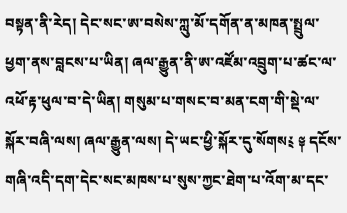བསྟན་ནི་རེད། དེང་སང་ཨ་བསེས་ཀླུ་མོ་དགོན་ན་མཁན་སྤྲུལ་ཕྱག་ནས་བླངས་པ་ཡིན། ཞལ་རྒྱུན་ནི་ཨ་འཛོམ་འབྲུག་པ་ཚང་ལ་འཕོ་རྟ་ཕུལ་བ་དེ་ཡིན། གསུམ་པ་གསང་བ་མན་ངག་གི་སྡེ་ལ་སྐོར་བཞི་ལས། ཞལ་རྒྱུན་ལས། དེ་ཡང་ཕྱི་སྐོར་དུ་སོགས༴ ༈ དངོས་གཞི་འདི་དག་དེང་སང་མཁས་པ་སུས་ཀྱང་ཐེག་པ་འོག་མ་དང་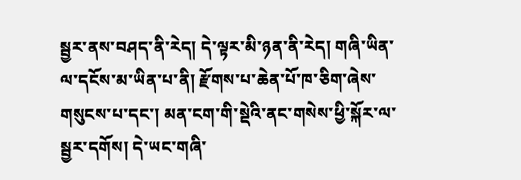སྦྱར་ནས་བཤད་ནི་རེད། དེ་ལྟར་མི་ཉན་ནི་རེད། གཞི་ཡིན་ལ་དངོས་མ་ཡིན་པ་ནི། རྫོགས་པ་ཆེན་པོ་ཁ་ཅིག་ཞེས་གསུངས་པ་དང་། མན་ངག་གི་སྡེའི་ནང་གསེས་ཕྱི་སྐོར་ལ་སྦྱར་དགོས། དེ་ཡང་གཞི་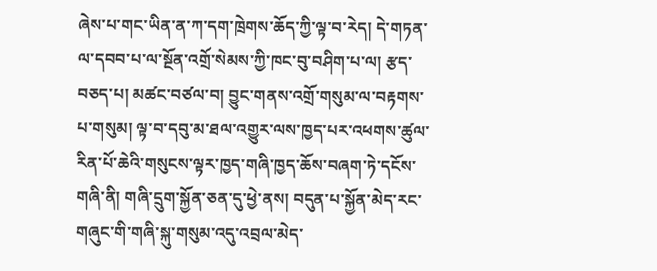ཞེས་པ་གང་ཡིན་ན་ཀ་དག་ཁྲེགས་ཆོད་ཀྱི་ལྟ་བ་རེད། དེ་གཏན་ལ་དབབ་པ་ལ་སྔོན་འགྲོ་སེམས་ཀྱི་ཁང་བུ་བཤིག་པ་ལ། རྩད་བཅད་པ། མཚང་བཙལ་བ། བྱུང་གནས་འགྲོ་གསུམ་ལ་བརྟགས་པ་གསུམ། ལྟ་བ་དབུ་མ་ཐལ་འགྱུར་ལས་ཁྱད་པར་འཕགས་ཚུལ་རིན་པོ་ཆེའི་གསུངས་ལྟར་ཁྱད་གཞི་ཁྱད་ཆོས་བཞག་ཏེ་དངོས་གཞི་ནི། གཞི་དྲུག་སྐྱོན་ཅན་དུ་ཕྱེ་ནས། བདུན་པ་སྐྱོན་མེད་རང་གཞུང་གི་གཞི་སྐུ་གསུམ་འདུ་འབྲལ་མེད་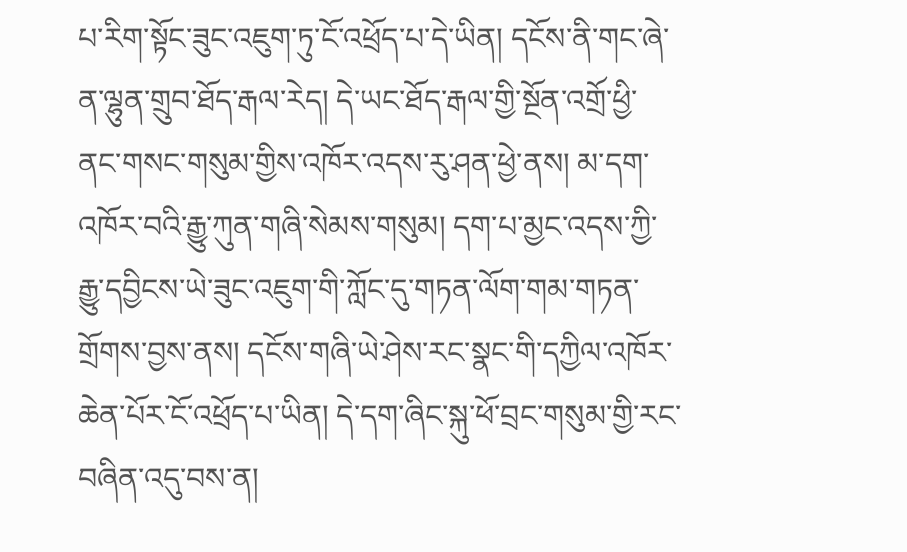པ་རིག་སྟོང་ཟུང་འཇུག་ཏུ་ངོ་འཕྲོད་པ་དེ་ཡིན། དངོས་ནི་གང་ཞེ་ན་ལྷུན་གྲུབ་ཐོད་རྒལ་རེད། དེ་ཡང་ཐོད་རྒལ་གྱི་སྔོན་འགྲོ་ཕྱི་ནང་གསང་གསུམ་གྱིས་འཁོར་འདས་རུ་ཤན་ཕྱེ་ནས། མ་དག་འཁོར་བའི་རྒྱུ་ཀུན་གཞི་སེམས་གསུམ། དག་པ་མྱང་འདས་ཀྱི་རྒྱུ་དབྱིངས་ཡེ་ཟུང་འཇུག་གི་ཀློང་དུ་གཏན་ལོག་གམ་གཏན་གྲོགས་བྱས་ནས། དངོས་གཞི་ཡེ་ཤེས་རང་སྣང་གི་དཀྱིལ་འཁོར་ཆེན་པོར་ངོ་འཕྲོད་པ་ཡིན། དེ་དག་ཞིང་སྐུ་ཕོ་བྲང་གསུམ་གྱི་རང་བཞིན་འདུ་བས་ན།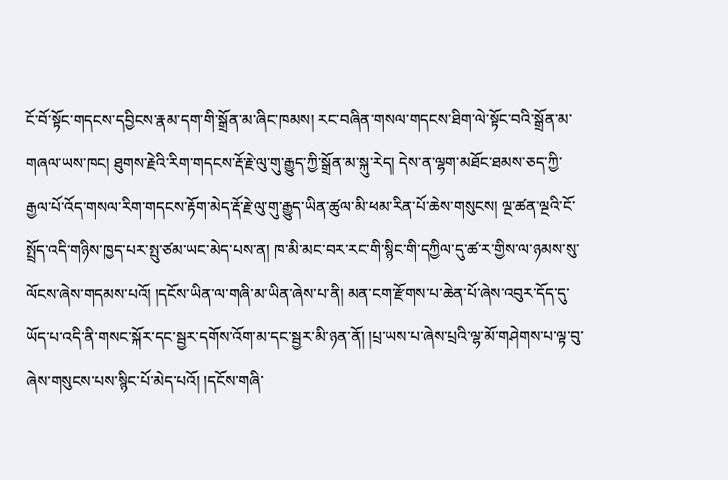ངོ་བོ་སྟོང་གདངས་དབྱིངས་རྣམ་དག་གི་སྒྲོན་མ་ཞིང་ཁམས། རང་བཞིན་གསལ་གདངས་ཐིག་ལེ་སྟོང་བའི་སྒྲོན་མ་གཞལ་ཡས་ཁང། ཐུགས་རྗེའི་རིག་གདངས་རྡོ་རྗེ་ལུ་གུ་རྒྱུད་ཀྱི་སྒྲོན་མ་སྐུ་རེད། དེས་ན་ལྷག་མཐོང་ཐམས་ཅད་ཀྱི་རྒྱལ་པོ་འོད་གསལ་རིག་གདངས་རྟོག་མེད་རྡོ་རྗེ་ལུ་གུ་རྒྱུད་ཡིན་ཚུལ་མི་ཕམ་རིན་པོ་ཆེས་གསུངས། ལྔ་ཚན་ལྔའི་ངོ་སྤྲོད་འདི་གཉིས་ཁྱད་པར་སྤུ་ཙམ་ཡང་མེད་པས་ན། ཁ་མི་མང་བར་རང་གི་སྙིང་གི་དཀྱིལ་དུ་ཚ་ར་གྱིས་ལ་ཉམས་སུ་ལོངས་ཞེས་གདམས་པའོ། །དངོས་ཡིན་ལ་གཞི་མ་ཡིན་ཞེས་པ་ནི། མན་ངག་རྫོགས་པ་ཆེན་པོ་ཞེས་འབུར་དོད་དུ་ཡོད་པ་འདི་ནི་གསང་སྐོར་དང་སྦྱར་དགོས་འོག་མ་དང་སྦྱར་མི་ཉན་ནོ། །པྲ་ཡས་པ་ཞེས་པྲའི་ལྷ་མོ་གཤེགས་པ་ལྟ་བུ་ཞེས་གསུངས་པས་སྙིང་པོ་མེད་པའོ། །དངོས་གཞི་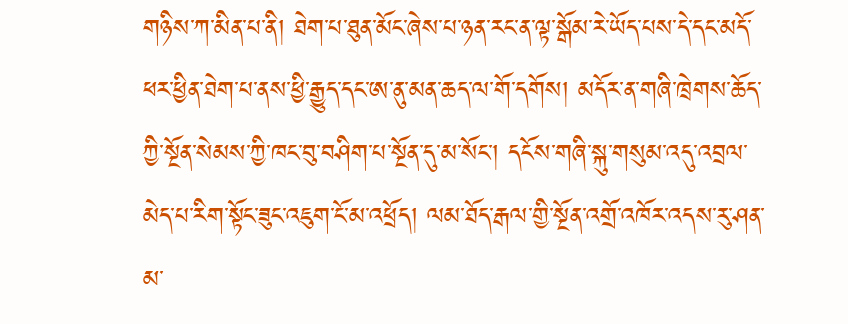གཉིས་ཀ་མིན་པ་ནི། ཐེག་པ་ཐུན་མོང་ཞེས་པ་ཉན་རང་ན་ལྟ་སྒོམ་རེ་ཡོད་པས་དེ་དང་མདོ་ཕར་ཕྱིན་ཐེག་པ་ནས་ཕྱི་རྒྱུད་དང་ཨ་ནུ་མན་ཆད་ལ་གོ་དགོས། མདོར་ན་གཞི་ཁྲེགས་ཆོད་ཀྱི་སྔོན་སེམས་ཀྱི་ཁང་བུ་བཤིག་པ་སྔོན་དུ་མ་སོང་། དངོས་གཞི་སྐུ་གསུམ་འདུ་འབྲལ་མེད་པ་རིག་སྟོང་ཟུང་འཇུག་ངོ་མ་འཕྲོད། ལམ་ཐོད་རྒལ་གྱི་སྔོན་འགྲོ་འཁོར་འདས་རུ་ཤན་མ་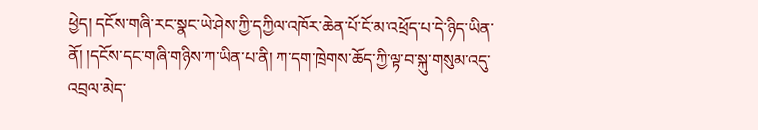ཕྱེད། དངོས་གཞི་རང་སྣང་ཡེ་ཤེས་ཀྱི་དཀྱིལ་འཁོར་ཆེན་པོ་ངོ་མ་འཕྲོད་པ་དེ་ཉིད་ཡིན་ནོ། །དངོས་དང་གཞི་གཉིས་ཀ་ཡིན་པ་ནི། ཀ་དག་ཁྲེགས་ཆོད་ཀྱི་ལྟ་བ་སྐུ་གསུམ་འདུ་འབྲལ་མེད་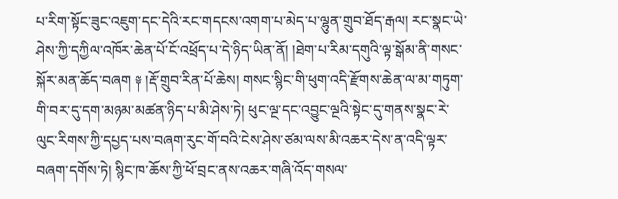པ་རིག་སྟོང་ཟུང་འཇུག་དང་དེའི་རང་གདངས་འགག་པ་མེད་པ་ལྷུན་གྲུབ་ཐོད་རྒལ། རང་སྣང་ཡེ་ཤེས་ཀྱི་དཀྱིལ་འཁོར་ཆེན་པོ་ངོ་འཕྲོད་པ་དེ་ཉིད་ཡིན་ནོ། །ཐེག་པ་རིམ་དགུའི་ལྟ་སྒོམ་ནི་གསང་སྐོར་མན་ཆོད་བཞག ༈ །རྡོ་གྲུབ་རིན་པོ་ཆེས། གསང་སྙིང་གི་ཕུག་འདི་རྫོགས་ཆེན་ལ་མ་གཏུག་གི་བར་དུ་དག་མཉམ་མཚན་ཉིད་པ་མི་ཤེས་ཏེ། ཕུང་ལྔ་དང་འབྱུང་ལྔའི་སྟེང་དུ་གནས་སྣང་རེ་ལུང་རིགས་ཀྱི་དཔྱད་པས་བཞག་རུང་གོ་བའི་ངེས་ཤེས་ཙམ་ལས་མི་འཆར་དེས་ན་འདི་ལྟར་བཞག་དགོས་ཏེ། སྙིང་ཁ་ཆོས་ཀྱི་ཕོ་བྲང་ནས་འཆར་གཞི་འོད་གསལ་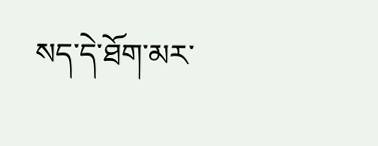སད་དེ་ཐོག་མར་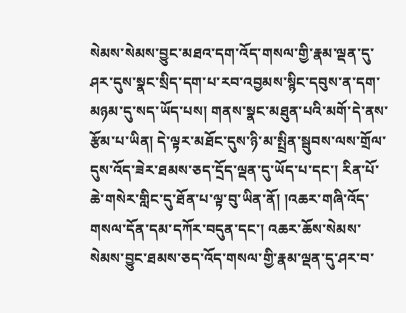སེམས་སེམས་བྱུང་མཐའ་དག་འོད་གསལ་གྱི་རྣམ་ལྡན་དུ་ཤར་དུས་སྣང་སྲིད་དག་པ་རབ་འབྱམས་སྙིང་དབུས་ན་དག་མཉམ་དུ་སད་ཡོད་པས། གནས་སྣང་མཐུན་པའི་མགོ་དེ་ནས་རྩོམ་པ་ཡིན། དེ་ལྟར་མཐོང་དུས་ཉི་མ་སྤྲིན་སྦུབས་ལས་གྲོལ་དུས་འོད་ཟེར་ཐམས་ཅད་དྲོད་ལྡན་དུ་ཡོད་པ་དང་། རིན་པོ་ཆེ་གསེར་གླིང་དུ་ཐོན་པ་ལྟ་བུ་ཡིན་ནོ། །འཆར་གཞི་འོད་གསལ་དོན་དམ་དཀོར་བདུན་དང་། འཆར་ཆོས་སེམས་སེམས་བྱུང་ཐམས་ཅད་འོད་གསལ་གྱི་རྣམ་ལྡན་དུ་ཤར་བ་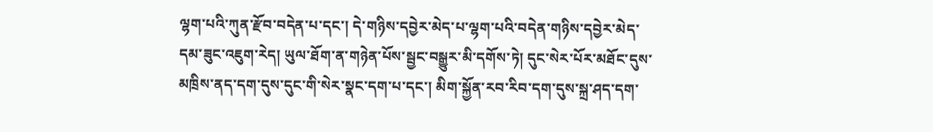ལྷག་པའི་ཀུན་རྫོབ་བདེན་པ་དང་། དེ་གཉིས་དབྱེར་མེད་པ་ལྷག་པའི་བདེན་གཉིས་དབྱེར་མེད་དམ་ཟུང་འཇུག་རེད། ཡུལ་ཐོག་ན་གཉེན་པོས་སྦྱང་བསྒྱུར་མི་དགོས་ཏེ། དུང་སེར་པོར་མཐོང་དུས་མཁྲིས་ནད་དག་དུས་དུང་གི་སེར་སྣང་དག་པ་དང་། མིག་སྐྱོན་རབ་རིབ་དག་དུས་སྐྲ་ཤད་དག་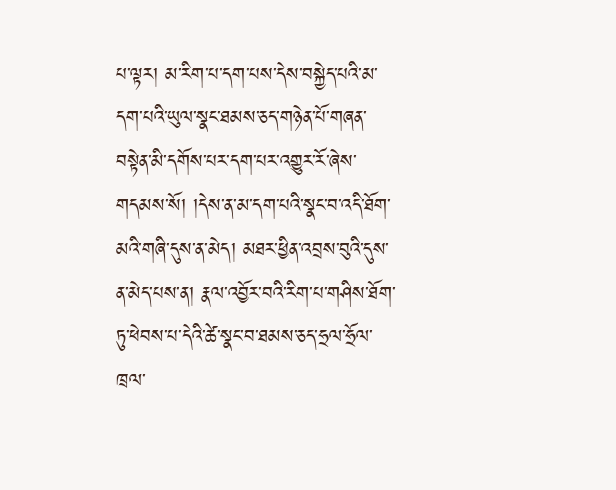པ་ལྟར། མ་རིག་པ་དག་པས་དེས་བསྐྱེད་པའི་མ་དག་པའི་ཡུལ་སྣང་ཐམས་ཅད་གཉེན་པོ་གཞན་བསྟེན་མི་དགོས་པར་དག་པར་འགྱུར་རོ་ཞེས་གདམས་སོ། །དེས་ན་མ་དག་པའི་སྣང་བ་འདི་ཐོག་མའི་གཞི་དུས་ན་མེད། མཐར་ཕྱིན་འབྲས་བུའི་དུས་ན་མེད་པས་ན། རྣལ་འབྱོར་བའི་རིག་པ་གཤིས་ཐོག་ཏུ་ཕེབས་པ་དེའི་ཚེ་སྣང་བ་ཐམས་ཅད་ཧྲལ་ཧྲོལ་ཁྲལ་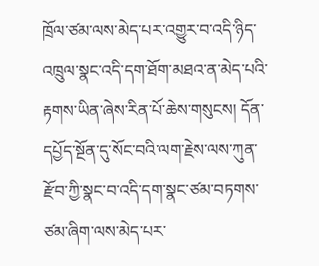ཁྲོལ་ཙམ་ལས་མེད་པར་འགྱུར་བ་འདི་ཉིད་འཁྲུལ་སྣང་འདི་དག་ཐོག་མཐའ་ན་མེད་པའི་རྟགས་ཡིན་ཞེས་རིན་པོ་ཆེས་གསུངས། དོན་དཔྱོད་སྔོན་དུ་སོང་བའི་ལག་རྗེས་ལས་ཀུན་རྫོབ་ཀྱི་སྣང་བ་འདི་དག་སྣང་ཙམ་བཏགས་ཙམ་ཞིག་ལས་མེད་པར་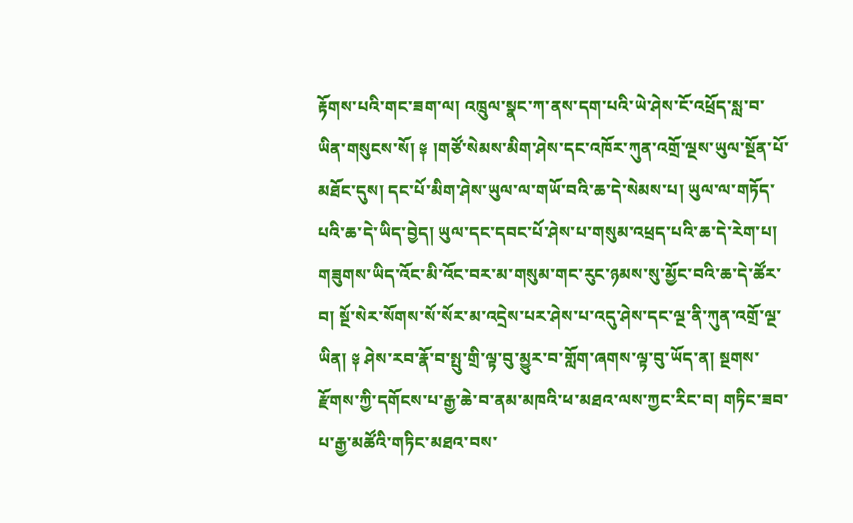རྟོགས་པའི་གང་ཟག་ལ། འཁྲུལ་སྣང་ཀ་ནས་དག་པའི་ཡེ་ཤེས་ངོ་འཕྲོད་སླ་བ་ཡིན་གསུངས་སོ། ༈ །གཙོ་སེམས་མིག་ཤེས་དང་འཁོར་ཀུན་འགྲོ་ལྔས་ཡུལ་སྔོན་པོ་མཐོང་དུས། དང་པོ་མིག་ཤེས་ཡུལ་ལ་གཡོ་བའི་ཆ་དེ་སེམས་པ། ཡུལ་ལ་གཏོད་པའི་ཆ་དེ་ཡིད་བྱེད། ཡུལ་དང་དབང་པོ་ཤེས་པ་གསུམ་འཕྲད་པའི་ཆ་དེ་རེག་པ། གཟུགས་ཡིད་འོང་མི་འོང་བར་མ་གསུམ་གང་རུང་ཉམས་སུ་མྱོང་བའི་ཆ་དེ་ཚོར་བ། སྔོ་སེར་སོགས་སོ་སོར་མ་འདྲེས་པར་ཤེས་པ་འདུ་ཤེས་དང་ལྔ་ནི་ཀུན་འགྲོ་ལྔ་ཡིན། ༈ ཤེས་རབ་རྣོ་བ་སྤུ་གྲི་ལྟ་བུ་མྱུར་བ་གློག་ཞགས་ལྟ་བུ་ཡོད་ན། སྔགས་རྫོགས་ཀྱི་དགོངས་པ་རྒྱ་ཆེ་བ་ནམ་མཁའི་ཕ་མཐའ་ལས་ཀྱང་རིང་བ། གཏིང་ཟབ་པ་རྒྱ་མཚོའི་གཏིང་མཐའ་བས་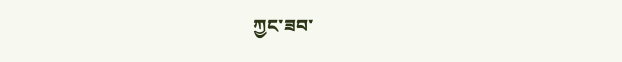ཀྱང་ཟབ་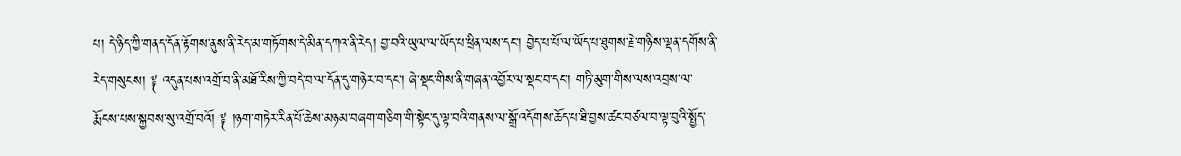པ། དེ་ཉིད་ཀྱི་གནད་དོན་རྟོགས་ནུས་ནི་རེད་མ་གཏོགས་དེ་མིན་དཀའ་ནི་རེད། བྱ་བའི་ཡུལ་ལ་ཡོད་པ་ཕྲིན་ལས་དང་། བྱེད་པ་པོ་ལ་ཡོད་པ་ཐུགས་རྗེ་གཉིས་ལྡན་དགོས་ནི་རེད་གསུངས། ༈ འདུན་པས་འགྲོ་བ་ནི་མཐོ་རིས་ཀྱི་བདེ་བ་ལ་དོན་དུ་གཉེར་བ་དང་། ཞེ་སྡང་གིས་ནི་གཞན་འབྱོར་ལ་སྡང་བ་དང་། གཏི་མུག་གིས་ལས་འབྲས་ལ་རྨོངས་པས་སྐྱབས་སུ་འགྲོ་བའོ། ༈ །ཉག་གཏེར་རིན་པོ་ཆེས་མཉམ་བཞག་གཅིག་གི་སྟེང་དུ་ལྟ་བའི་གནས་ལ་སྒྲོ་འདོགས་ཆོད་པ་ཐི་བྱས་ཚང་བཙལ་བ་ལྟ་བུའི་སྤྱོད་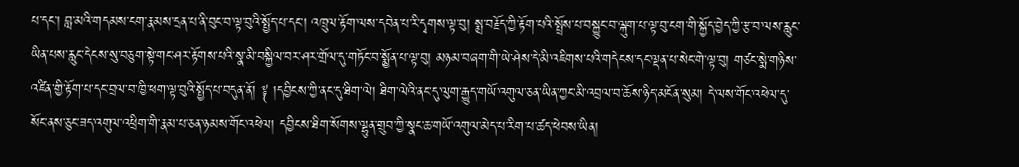པ་དང་། བླ་མའི་གདམས་ངག་རྣམས་དྲན་པ་ནི་བུང་བ་ལྟ་བུའི་སྤྱོད་པ་དང་། འཁྲུལ་རྟོག་ལས་དབེན་པ་རི་དྭགས་ལྟ་བུ། སྨྲ་བརྗོད་ཀྱི་རྟོག་པའི་སྤྲོས་པ་བསྐྱུང་བ་ལྐུག་པ་ལྟ་བུ་ངག་གི་སྐྱོད་བྱེད་ཀྱི་རྩ་བ་ལས་རླུང་ཡིན་པས་རླུང་དེངས་སུ་བཅུག་སྟེ་གང་ཤར་རྟོགས་པའི་སྣ་མི་བསྐྱིལ་བར་ཤར་གྲོལ་དུ་གཏོང་བ་སྨྱོན་པ་ལྟ་བུ། མཉམ་བཞག་གི་ཡེ་ཤེས་དེ་མི་འཇིགས་པའི་གདེངས་དང་ལྡན་པ་སེང་གེ་ལྟ་བུ། གཙང་སྨེ་གཉིས་འཛིན་གྱི་རྟོག་པ་དང་བྲལ་བ་ཁྱི་ཕག་ལྟ་བུའི་སྤྱོད་པ་བདུན་ནོ། ༈ །དབྱིངས་ཀྱི་ནང་དུ་ཐིག་ལེ། ཐིག་ལེའི་ནང་དུ་ལུག་རྒྱུད་གཡོ་འགུལ་ཅན་ཡིན་ཀྱང་མི་འབྲལ་བ་ཆོས་ཉིད་མངོན་སུམ། དེ་ལས་གོང་འཕེལ་དུ་སོང་ནས་ཅུང་ཟད་འགུལ་འཕྲིག་གི་རྣམ་པ་ཅན་ཉམས་གོང་འཕེལ། དབྱིངས་ཐིག་སོགས་ལྷུན་གྲུབ་ཀྱི་སྣང་ཆ་གཡོ་འགུལ་མེད་པ་རིག་པ་ཚད་ཕེབས་ཡིན།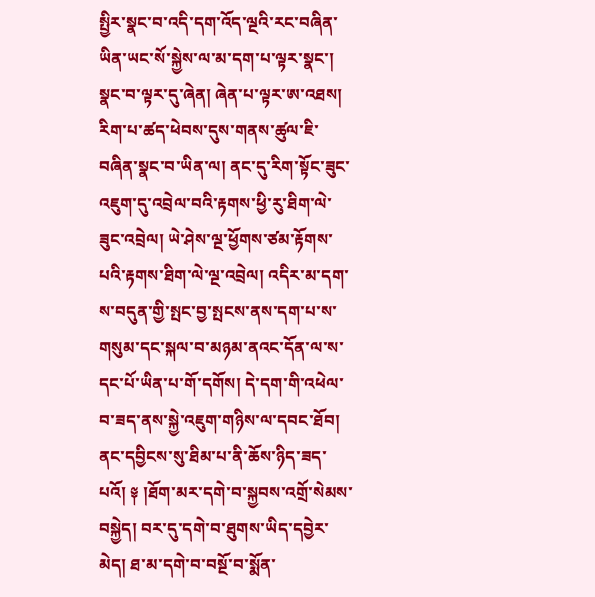སྤྱིར་སྣང་བ་འདི་དག་འོད་ལྔའི་རང་བཞིན་ཡིན་ཡང་སོ་སྐྱེས་ལ་མ་དག་པ་ལྟར་སྣང་། སྣང་བ་ལྟར་དུ་ཞེན། ཞེན་པ་ལྟར་ཨ་འཐས། རིག་པ་ཚད་ཕེབས་དུས་གནས་ཚུལ་ཇི་བཞིན་སྣང་བ་ཡིན་ལ། ནང་དུ་རིག་སྟོང་ཟུང་འཇུག་དུ་འབྲེལ་བའི་རྟགས་ཕྱི་རུ་ཐིག་ལེ་ཟུང་འབྲེལ། ཡེ་ཤེས་ལྔ་ཕྱོགས་ཙམ་རྟོགས་པའི་རྟགས་ཐིག་ལེ་ལྔ་འབྲེལ། འདིར་མ་དག་ས་བདུན་གྱི་སྤང་བྱ་སྤངས་ནས་དག་པ་ས་གསུམ་དང་སྐལ་བ་མཉམ་ནའང་དོན་ལ་ས་དང་པོ་ཡིན་པ་གོ་དགོས། དེ་དག་གི་འཕེལ་བ་ཟད་ནས་སྐྱེ་འཇུག་གཉིས་ལ་དབང་ཐོབ། ནང་དབྱིངས་སུ་ཐིམ་པ་ནི་ཆོས་ཉིད་ཟད་པའོ། ༈ །ཐོག་མར་དགེ་བ་སྐྱབས་འགྲོ་སེམས་བསྐྱེད། བར་དུ་དགེ་བ་ཐུགས་ཡིད་དབྱེར་མེད། ཐ་མ་དགེ་བ་བསྔོ་བ་སྨོན་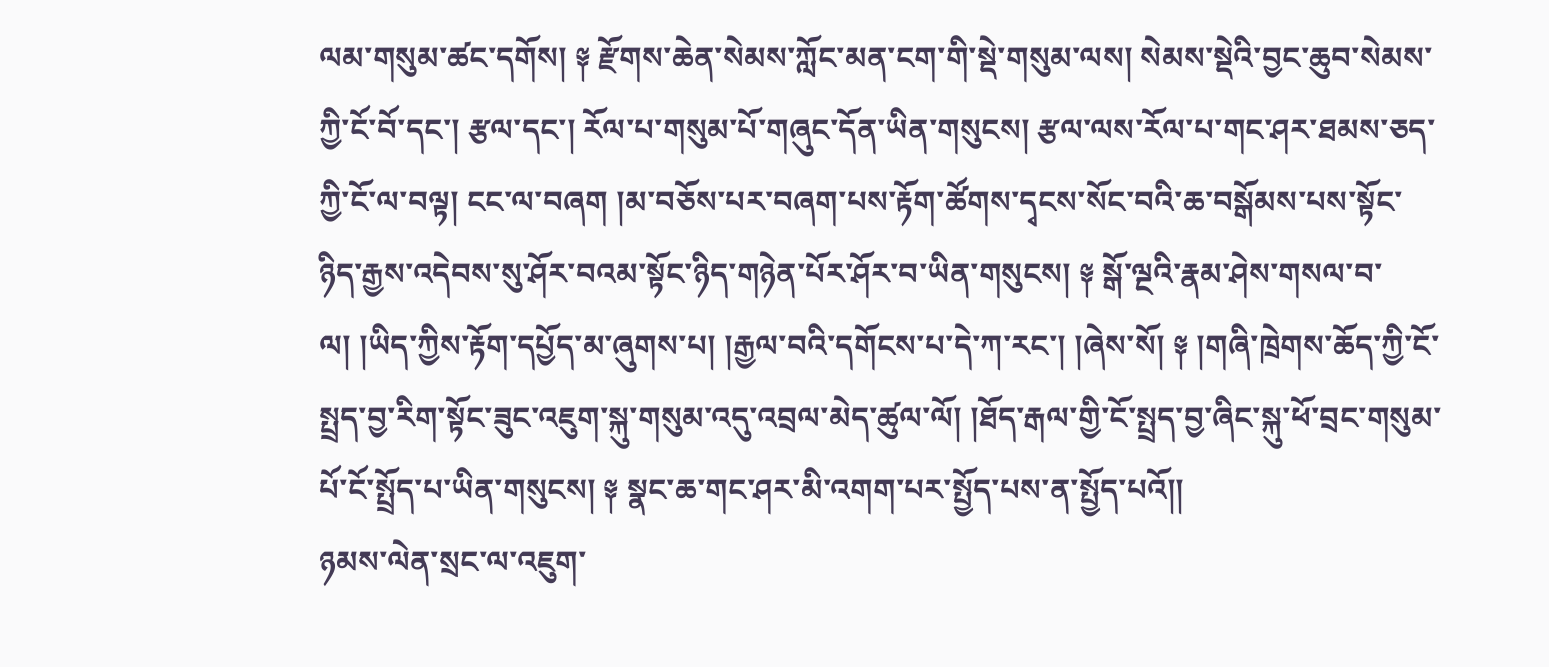ལམ་གསུམ་ཚང་དགོས། ༈ རྫོགས་ཆེན་སེམས་ཀློང་མན་ངག་གི་སྡེ་གསུམ་ལས། སེམས་སྡེའི་བྱང་ཆུབ་སེམས་ཀྱི་ངོ་བོ་དང་། རྩལ་དང་། རོལ་པ་གསུམ་པོ་གཞུང་དོན་ཡིན་གསུངས། རྩལ་ལས་རོལ་པ་གང་ཤར་ཐམས་ཅད་ཀྱི་ངོ་ལ་བལྟ། ངང་ལ་བཞག །མ་བཅོས་པར་བཞག་པས་རྟོག་ཚོགས་དྭངས་སོང་བའི་ཆ་བསྒོམས་པས་སྟོང་ཉིད་རྒྱས་འདེབས་སུ་ཤོར་བའམ་སྟོང་ཉིད་གཉེན་པོར་ཤོར་བ་ཡིན་གསུངས། ༈ སྒོ་ལྔའི་རྣམ་ཤེས་གསལ་བ་ལ། །ཡིད་ཀྱིས་རྟོག་དཔྱོད་མ་ཞུགས་པ། །རྒྱལ་བའི་དགོངས་པ་དེ་ཀ་རང་། །ཞེས་སོ། ༈ །གཞི་ཁྲེགས་ཆོད་ཀྱི་ངོ་སྤྲད་བྱ་རིག་སྟོང་ཟུང་འཇུག་སྐུ་གསུམ་འདུ་འབྲལ་མེད་ཚུལ་ལོ། །ཐོད་རྒལ་གྱི་ངོ་སྤྲད་བྱ་ཞིང་སྐུ་ཕོ་བྲང་གསུམ་པོ་ངོ་སྤྲོད་པ་ཡིན་གསུངས། ༈ སྣང་ཆ་གང་ཤར་མི་འགག་པར་སྤྱོད་པས་ན་སྤྱོད་པའོ།།
ཉམས་ལེན་སྲང་ལ་འཇུག་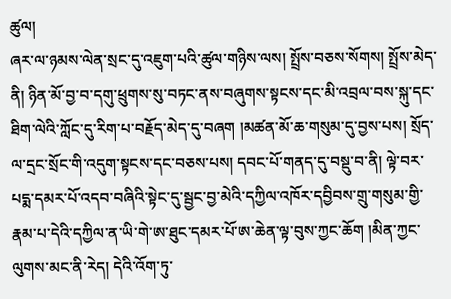ཚུལ།
ཞར་ལ་ཉམས་ལེན་སྲང་དུ་འཇུག་པའི་ཚུལ་གཉིས་ལས། སྤྲོས་བཅས་སོགས། སྤྲོས་མེད་ནི། ཉིན་མོ་བྱ་བ་དགུ་ཕྲུགས་སུ་བཏང་ནས་བཞུགས་སྟངས་དང་མི་འབྲལ་བས་སྐུ་དང་ཐིག་ལེའི་ཀློང་དུ་རིག་པ་བརྗོད་མེད་དུ་བཞག །མཚན་མོ་ཆ་གསུམ་དུ་བྱས་པས། སྲོད་ལ་དྲང་སྲོང་གི་འདུག་སྟངས་དང་བཅས་པས། དབང་པོ་གནད་དུ་བསྡུ་བ་ནི། ལྟེ་བར་པདྨ་དམར་པོ་འདབ་བཞིའི་སྟེང་དུ་སྦྱང་བྱ་མེའི་དཀྱིལ་འཁོར་དབྱིབས་གྲུ་གསུམ་གྱི་རྣམ་པ་དེའི་དཀྱིལ་ན་ཡི་གེ་ཨ་ཐུང་དམར་པོ་ཨ་ཆེན་ལྟ་བུས་ཀྱང་ཆོག །མིན་ཀྱང་ལུགས་མང་ནི་རེད། དེའི་འོག་ཏུ་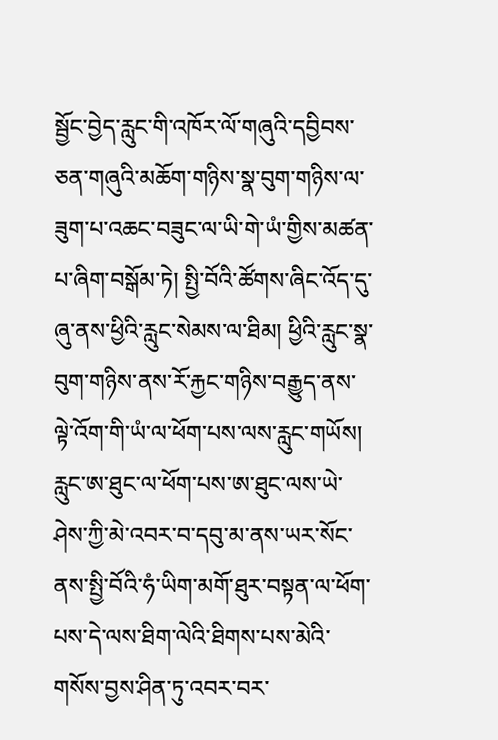སྦྱོང་བྱེད་རླུང་གི་འཁོར་ལོ་གཞུའི་དབྱིབས་ཅན་གཞུའི་མཆོག་གཉིས་སྣ་བུག་གཉིས་ལ་ཟུག་པ་འཆང་བཟུང་ལ་ཡི་གེ་ཡཾ་གྱིས་མཚན་པ་ཞིག་བསྒོམ་ཏེ། སྤྱི་བོའི་ཚོགས་ཞིང་འོད་དུ་ཞུ་ནས་ཕྱིའི་རླུང་སེམས་ལ་ཐིམ། ཕྱིའི་རླུང་སྣ་བུག་གཉིས་ནས་རོ་རྐྱང་གཉིས་བརྒྱུད་ནས་ལྟེ་འོག་གི་ཡཾ་ལ་ཕོག་པས་ལས་རླུང་གཡོས། རླུང་ཨ་ཐུང་ལ་ཕོག་པས་ཨ་ཐུང་ལས་ཡེ་ཤེས་ཀྱི་མེ་འབར་བ་དབུ་མ་ནས་ཡར་སོང་ནས་སྤྱི་བོའི་ཧཾ་ཡིག་མགོ་ཐུར་བསྟན་ལ་ཕོག་པས་དེ་ལས་ཐིག་ལེའི་ཐིགས་པས་མེའི་གསོས་བྱས་ཤིན་ཏུ་འབར་བར་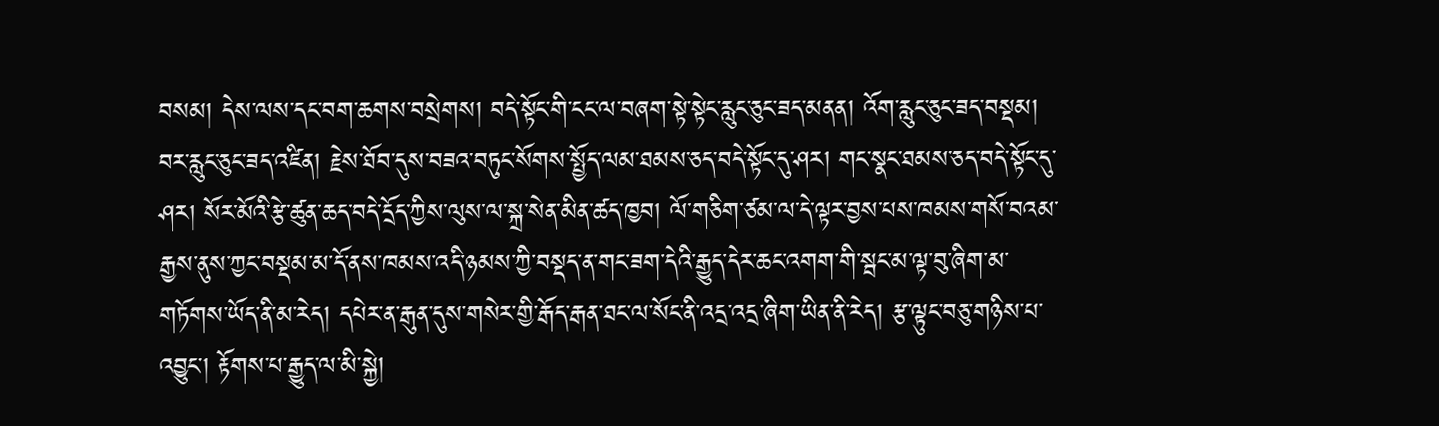བསམ། དེས་ལས་དང་བག་ཆགས་བསྲེགས། བདེ་སྟོང་གི་ངང་ལ་བཞག་སྟེ་སྟེང་རླུང་ཅུང་ཟད་མནན། འོག་རླུང་ཅུང་ཟད་བསྡམ། བར་རླུང་ཅུང་ཟད་འཛིན། རྗེས་ཐོབ་དུས་བཟའ་བཏུང་སོགས་སྤྱོད་ལམ་ཐམས་ཅད་བདེ་སྟོང་དུ་ཤར། གང་སྣང་ཐམས་ཅད་བདེ་སྟོང་དུ་ཤར། སོར་མོའི་རྩེ་ཚུན་ཆད་བདེ་དྲོད་ཀྱིས་ལུས་ལ་སྐྲ་སེན་མིན་ཚད་ཁྱབ། ལོ་གཅིག་ཙམ་ལ་དེ་ལྟར་བྱས་པས་ཁམས་གསོ་བའམ་རྒྱས་ནུས་ཀྱང་བསྡམ་མ་དོ་ནས་ཁམས་འདི་ཉམས་ཀྱི་བསྡད་ན་གང་ཟག་དེའི་རྒྱུད་དེར་ཆང་འགག་གི་སྦང་མ་ལྟ་བུ་ཞིག་མ་གཏོགས་ཡོད་ནི་མ་རེད། དཔེར་ན་རྒུན་དུས་གསེར་གྱི་རྒོད་རྒན་ཐང་ལ་སོང་ནི་འདྲ་འདྲ་ཞིག་ཡིན་ནི་རེད། རྩ་ལྟུང་བཅུ་གཉིས་པ་འབྱུང་། རྟོགས་པ་རྒྱུད་ལ་མི་སྐྱེ།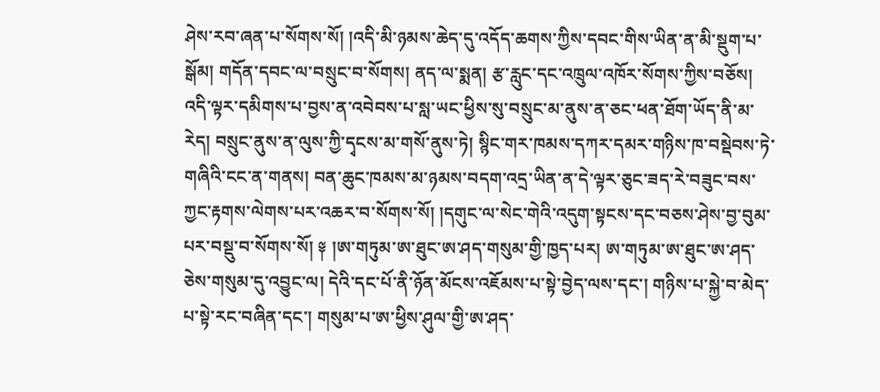ཤེས་རབ་ཞན་པ་སོགས་སོ། །འདི་མི་ཉམས་ཆེད་དུ་འདོད་ཆགས་ཀྱིས་དབང་གིས་ཡིན་ན་མི་སྡུག་པ་སྒོམ། གདོན་དབང་ལ་བསྲུང་བ་སོགས། ནད་ལ་སྨན། རྩ་རླུང་དང་འཁྲུལ་འཁོར་སོགས་ཀྱིས་བཅོས། འདི་ལྟར་དམིགས་པ་བྱས་ན་འབེབས་པ་སླ་ཡང་ཕྱིས་སུ་བསྲུང་མ་ནུས་ན་ཅང་ཕན་ཐོག་ཡོད་ནི་མ་རེད། བསྲུང་ནུས་ན་ལུས་ཀྱི་དྭངས་མ་གསོ་ནུས་ཏེ། སྙིང་གར་ཁམས་དཀར་དམར་གཉིས་ཁ་བསྡེབས་ཏེ་གཞིའི་ངང་ན་གནས། བན་ཆུང་ཁམས་མ་ཉམས་བདག་འདྲ་ཡིན་ན་དེ་ལྟར་ཅུང་ཟད་རེ་བཟུང་བས་ཀྱང་རྟགས་ལེགས་པར་འཆར་བ་སོགས་སོ། །དགུང་ལ་སེང་གེའི་འདུག་སྟངས་དང་བཅས་ཤེས་བྱ་བུམ་པར་བསྡུ་བ་སོགས་སོ། ༈ །ཨ་གཏུམ་ཨ་ཐུང་ཨ་ཤད་གསུམ་གྱི་ཁྱད་པར། ཨ་གཏུམ་ཨ་ཐུང་ཨ་ཤད་ཅེས་གསུམ་དུ་འབྱུང་ལ། དེའི་དང་པོ་ནི་ཉོན་མོངས་འཇོམས་པ་སྟེ་བྱེད་ལས་དང་། གཉིས་པ་སྐྱེ་བ་མེད་པ་སྟེ་རང་བཞིན་དང་། གསུམ་པ་ཨ་ཕྱིས་ཤུལ་གྱི་ཨ་ཤད་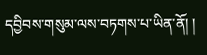དབྱིབས་གསུམ་ལས་བཏགས་པ་ཡིན་ནོ། །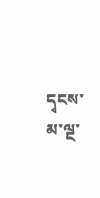དྭངས་མ་ལྔ་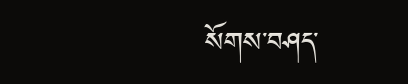སོགས་བཤད་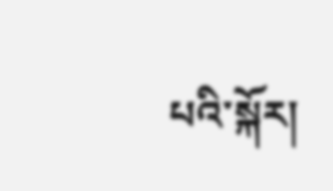པའི་སྐོར།